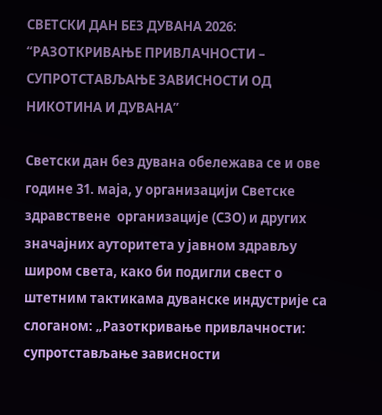СВЕТСКИ ДАН БЕЗ ДУВАНА 2026: “РАЗОТКРИВАЊЕ ПРИВЛАЧНОСТИ – СУПРОТСТАВЉАЊЕ ЗАВИСНОСТИ ОД НИКОТИНА И ДУВАНА”

Светски дан без дувана обележава се и ове године 31. маја, у организацији Светске здравствене  организације (СЗО) и других значајних ауторитета у јавном здрављу широм света, како би подигли свест о штетним тактикама дуванске индустрије са слоганом: „Разоткривање привлачности: супротстављање зависности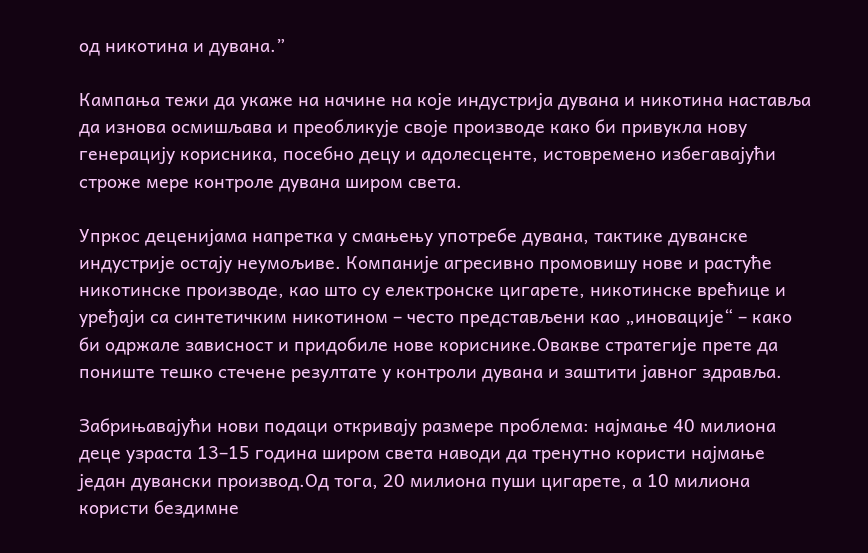од никотина и дувана.”

Кампања тежи да укаже на начине на које индустрија дувана и никотина наставља да изнова осмишљава и преобликује своје производе како би привукла нову генерацију корисника, посебно децу и адолесценте, истовремено избегавајући строже мере контроле дувана широм света.

Упркос деценијама напретка у смањењу употребе дувана, тактике дуванске индустрије остају неумољиве. Компаније агресивно промовишу нове и растуће никотинске производе, као што су електронске цигарете, никотинске врећице и уређаји са синтетичким никотином – често представљени као „иновације“ – како би одржале зависност и придобиле нове кориснике.Овакве стратегије прете да пониште тешко стечене резултате у контроли дувана и заштити јавног здравља.

Забрињавајући нови подаци откривају размере проблема: најмање 40 милиона деце узраста 13–15 година широм света наводи да тренутно користи најмање један дувански производ.Од тога, 20 милиона пуши цигарете, а 10 милиона користи бездимне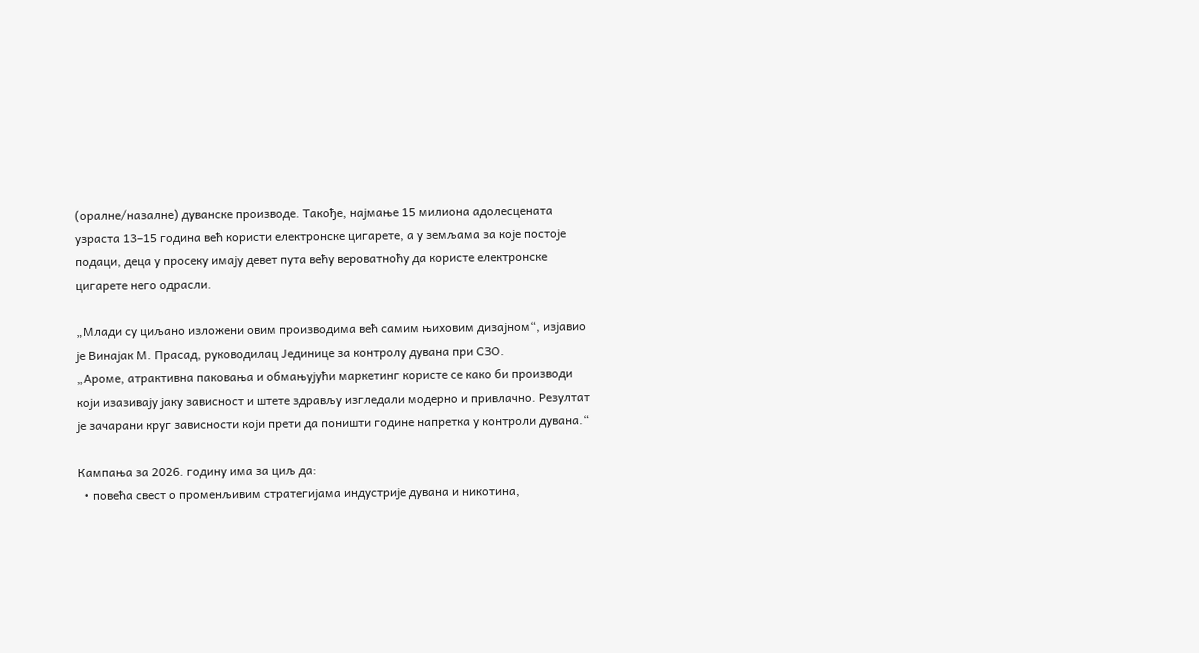(оралне/назалне) дуванске производе. Такође, најмање 15 милиона адолесцената узраста 13–15 година већ користи електронске цигарете, а у земљама за које постоје подаци, деца у просеку имају девет пута већу вероватноћу да користе електронске цигарете него одрасли.

„Млади су циљано изложени овим производима већ самим њиховим дизајном“, изјавио је Винајак М. Прасад, руководилац Јединице за контролу дувана при СЗО.
„Ароме, атрактивна паковања и обмањујући маркетинг користе се како би производи који изазивају јаку зависност и штете здрављу изгледали модерно и привлачно. Резултат је зачарани круг зависности који прети да поништи године напретка у контроли дувана.“

Кампања за 2026. годину има за циљ да:
  • повећа свест о променљивим стратегијама индустрије дувана и никотина,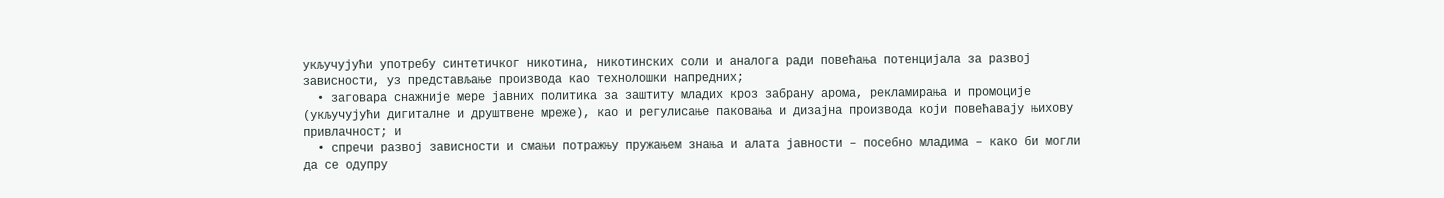укључујући употребу синтетичког никотина, никотинских соли и аналога ради повећања потенцијала за развој зависности, уз представљање производа као технолошки напредних;
  • заговара снажније мере јавних политика за заштиту младих кроз забрану арома, рекламирања и промоције (укључујући дигиталне и друштвене мреже), као и регулисање паковања и дизајна производа који повећавају њихову привлачност; и
  • спречи развој зависности и смањи потражњу пружањем знања и алата јавности – посебно младима – како би могли да се одупру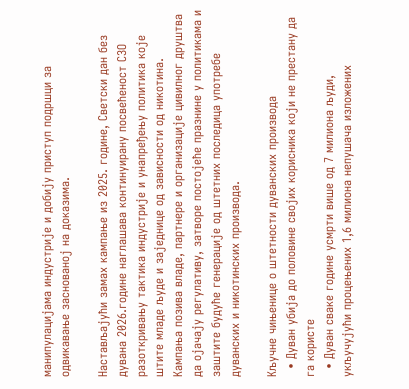манипулацијама индустрије и добију приступ подршци за одвикавање заснованој на доказима.

Настављајући замах кампање из 2025. године, Светски дан без дувана 2026.године наглашава континуирану посвећеност СЗО разоткривању тактика индустрије и унапређењу политика које штите младе људе и заједнице од зависности од никотина. Кампања позива владе, партнере и организације цивилног друштва да ојачају регулативу, затворе постојеће празнине у политикама и заштите будуће генерације од штетних последица употребе дуванских и никотинских производа.

Кључне чињенице о штетности дуванских производа
  • Дуван убија до половине својих корисника који не престану да га користе
  • Дуван сваке године усмрти више од 7 милиона људи, укључујући процењених 1,6 милиона непушача изложених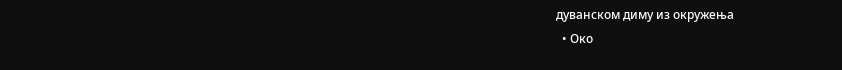дуванском диму из окружења
  • Око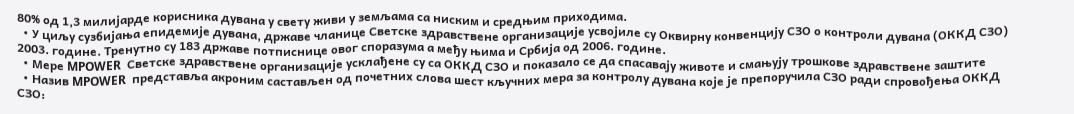80% од 1,3 милијарде корисника дувана у свету живи у земљама са ниским и средњим приходима.
  • У циљу сузбијања епидемије дувана, државе чланице Светске здравствене организације усвојиле су Оквирну конвенцију СЗО о контроли дувана (ОККД СЗО) 2003. године. Тренутно су 183 државе потписнице овог споразума а међу њима и Србија од 2006. године.
  • Мере MPOWER  Светске здравствене организације усклађене су са ОККД СЗО и показало се да спасавају животе и смањују трошкове здравствене заштите
  • Назив MPOWER  представља акроним састављен од почетних слова шест кључних мера за контролу дувана које је препоручила СЗО ради спровођења ОККД СЗО: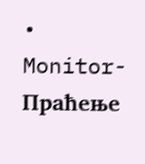• Monitor- Праћење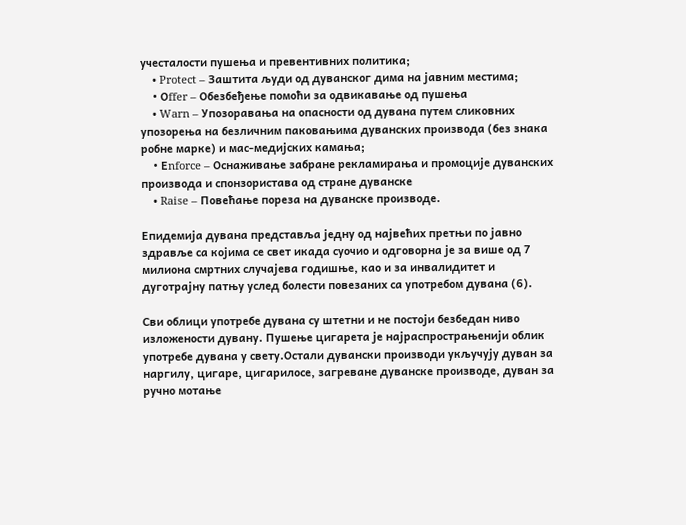учесталости пушења и превентивних политика;
    • Protect – Заштита људи од дуванског дима на јавним местима;
    • Оffer – Обезбеђење помоћи за одвикавање од пушења
    • Warn – Упозоравања на опасности од дувана путем сликовних упозорења на безличним паковањима дуванских производа (без знака робне марке) и мас-медијских камања;
    • Еnforce – Оснаживање забране рекламирања и промоције дуванских производа и спонзористава од стране дуванске
    • Raise – Повећање пореза на дуванске производе.

Епидемија дувана представља једну од највећих претњи по јавно здравље са којима се свет икада суочио и одговорна је за више од 7 милиона смртних случајева годишње, као и за инвалидитет и дуготрајну патњу услед болести повезаних са употребом дувана (6).

Сви облици употребе дувана су штетни и не постоји безбедан ниво изложености дувану. Пушење цигарета је најраспрострањенији облик употребе дувана у свету.Остали дувански производи укључују дуван за наргилу, цигаре, цигарилосе, загреване дуванске производе, дуван за ручно мотање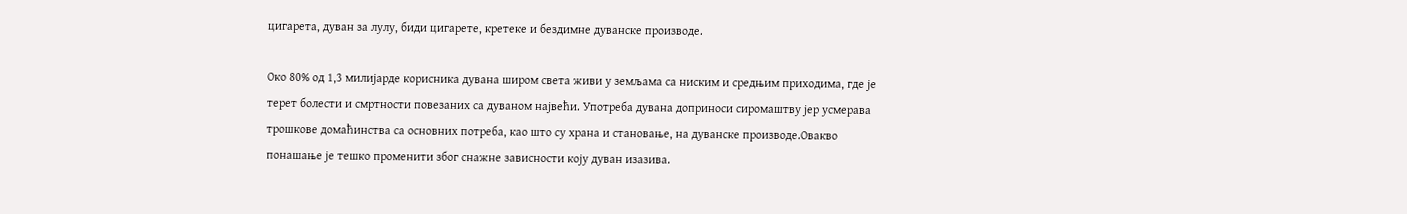цигарета, дуван за лулу, биди цигарете, кретеке и бездимне дуванске производе.

Око 80% од 1,3 милијарде корисника дувана широм света живи у земљама са ниским и средњим приходима, где је терет болести и смртности повезаних са дуваном највећи. Употреба дувана доприноси сиромаштву јер усмерава трошкове домаћинства са основних потреба, као што су храна и становање, на дуванске производе.Овакво понашање је тешко променити због снажне зависности коју дуван изазива.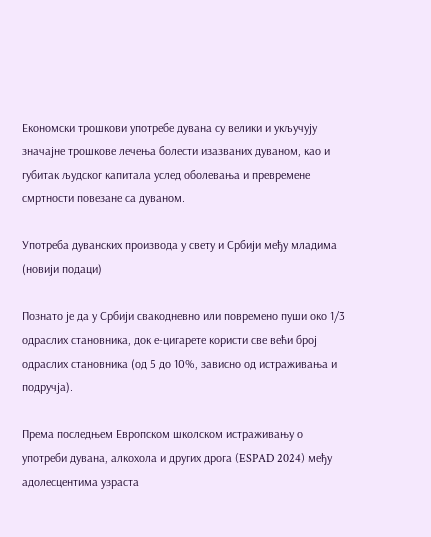Економски трошкови употребе дувана су велики и укључују значајне трошкове лечења болести изазваних дуваном, као и губитак људског капитала услед оболевања и превремене смртности повезане са дуваном.

Употреба дуванских производа у свету и Србији међу младима (новији подаци)

Познато је да у Србији свакодневно или повремено пуши око 1/3 одраслих становника, док е-цигарете користи све већи број одраслих становника (од 5 до 10%, зависно од истраживања и подручја).

Према последњем Европском школском истраживању о употреби дувана, алкохола и других дрога (ESPAD 2024) међу адолесцентима узраста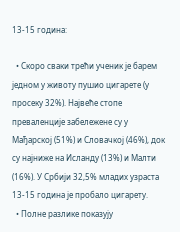13-15 година:

  • Скоро сваки трећи ученик је барем једном у животу пушио цигарете (у просеку 32%). Највеће стопе преваленције забележене су у Мађарској (51%) и Словачкој (46%), док су најниже на Исланду (13%) и Малти (16%). У Србији 32,5% младих узраста 13-15 година је пробало цигарету.
  • Полне разлике показују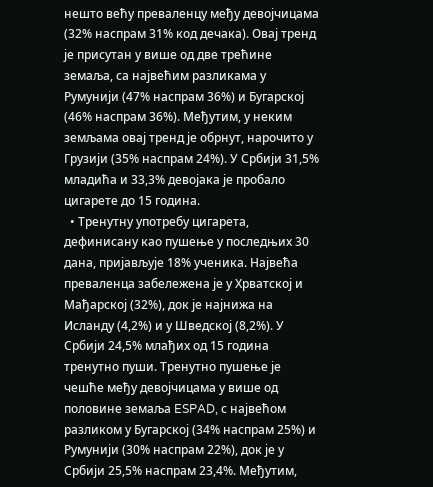нешто већу преваленцу међу девојчицама (32% наспрам 31% код дечака). Овај тренд је присутан у више од две трећине земаља, са највећим разликама у Румунији (47% наспрам 36%) и Бугарској (46% наспрам 36%). Међутим, у неким земљама овај тренд је обрнут, нарочито у Грузији (35% наспрам 24%). У Србији 31,5% младића и 33,3% девојака је пробало цигарете до 15 година.
  • Тренутну употребу цигарета, дефинисану као пушење у последњих 30 дана, пријављује 18% ученика. Највећа преваленца забележена је у Хрватској и Мађарској (32%), док је најнижа на Исланду (4,2%) и у Шведској (8,2%). У Србији 24,5% млађих од 15 година тренутно пуши. Тренутно пушење је чешће међу девојчицама у више од половине земаља ESPAD, с највећом разликом у Бугарској (34% наспрам 25%) и Румунији (30% наспрам 22%), док је у Србији 25,5% наспрам 23,4%. Међутим,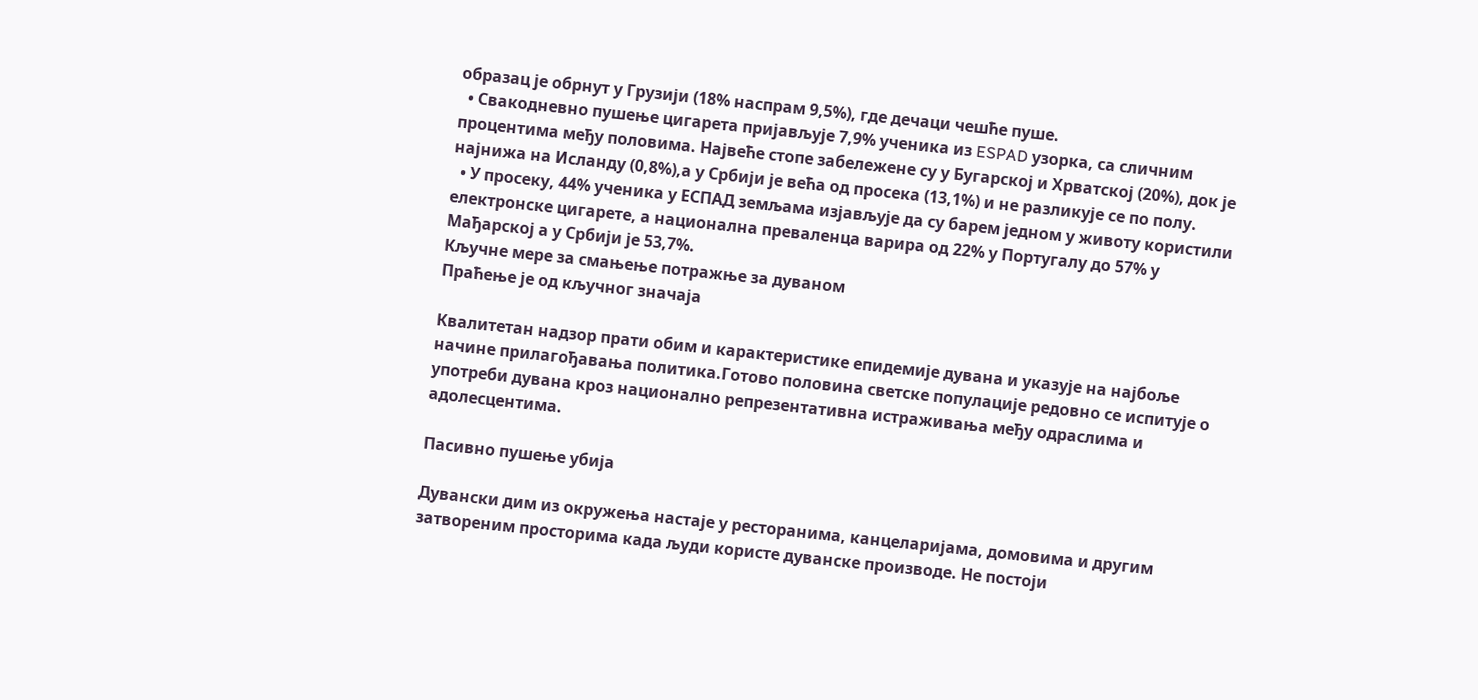образац је обрнут у Грузији (18% наспрам 9,5%), где дечаци чешће пуше.
  • Свакодневно пушење цигарета пријављује 7,9% ученика из ESPAD узорка, са сличним процентима међу половима. Највеће стопе забележене су у Бугарској и Хрватској (20%), док је најнижа на Исланду (0,8%),а у Србији је већа од просека (13,1%) и не разликује се по полу.
  • У просеку, 44% ученика у ЕСПАД земљама изјављује да су барем једном у животу користили електронске цигарете, а национална преваленца варира од 22% у Португалу до 57% у Мађарској а у Србији је 53,7%.
Кључне мере за смањење потражње за дуваном
Праћење је од кључног значаја

Квалитетан надзор прати обим и карактеристике епидемије дувана и указује на најбоље начине прилагођавања политика.Готово половина светске популације редовно се испитује о употреби дувана кроз национално репрезентативна истраживања међу одраслима и адолесцентима.

Пасивно пушење убија

Дувански дим из окружења настаје у ресторанима, канцеларијама, домовима и другим затвореним просторима када људи користе дуванске производе. Не постоји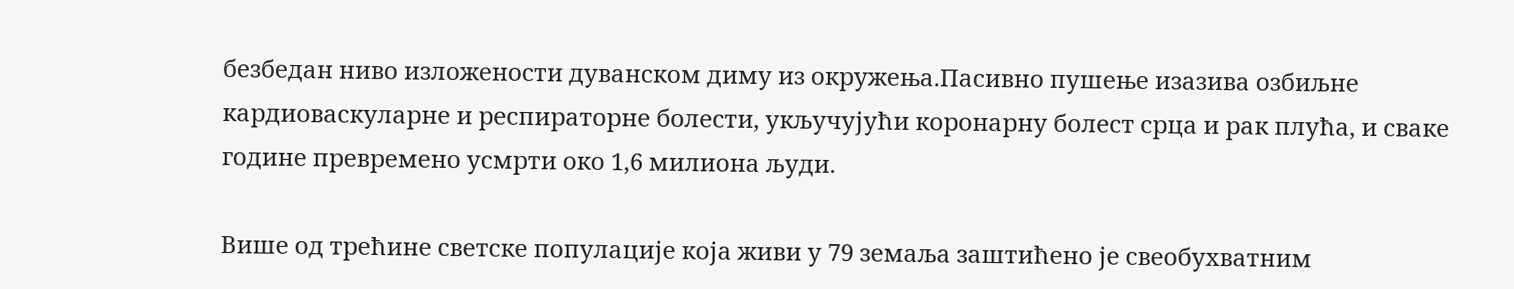безбедан ниво изложености дуванском диму из окружења.Пасивно пушење изазива озбиљне кардиоваскуларне и респираторне болести, укључујући коронарну болест срца и рак плућа, и сваке године превремено усмрти око 1,6 милиона људи.

Више од трећине светске популације која живи у 79 земаља заштићено је свеобухватним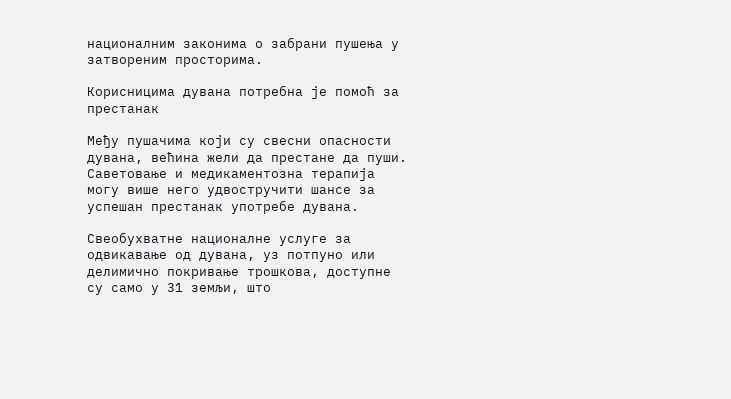националним законима о забрани пушења у затвореним просторима.

Корисницима дувана потребна је помоћ за престанак

Међу пушачима који су свесни опасности дувана, већина жели да престане да пуши. Саветовање и медикаментозна терапија могу више него удвостручити шансе за успешан престанак употребе дувана.

Свеобухватне националне услуге за одвикавање од дувана, уз потпуно или делимично покривање трошкова, доступне су само у 31 земљи, што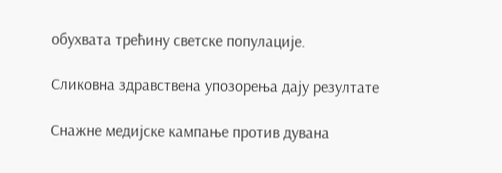обухвата трећину светске популације.

Сликовна здравствена упозорења дају резултате

Снажне медијске кампање против дувана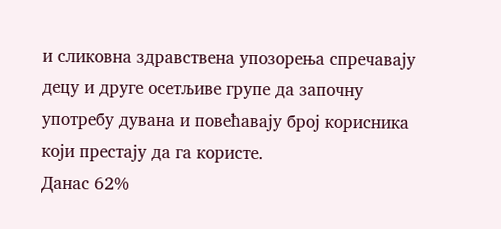и сликовна здравствена упозорења спречавају децу и друге осетљиве групе да започну употребу дувана и повећавају број корисника који престају да га користе.
Данас 62%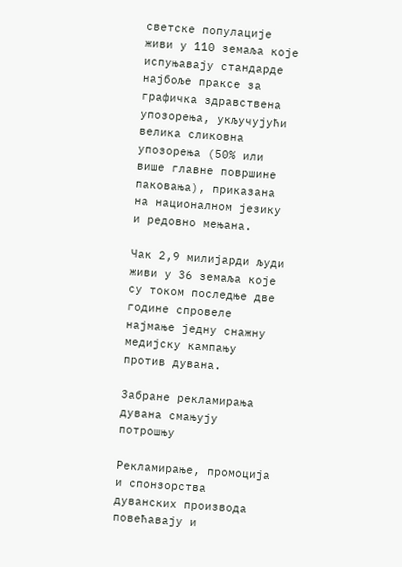светске популације живи у 110 земаља које испуњавају стандарде најбоље праксе за графичка здравствена упозорења, укључујући велика сликовна упозорења (50% или више главне површине паковања), приказана на националном језику и редовно мењана.

Чак 2,9 милијарди људи живи у 36 земаља које су током последње две године спровеле најмање једну снажну медијску кампању против дувана.

Забране рекламирања дувана смањују потрошњу

Рекламирање, промоција и спонзорства дуванских производа повећавају и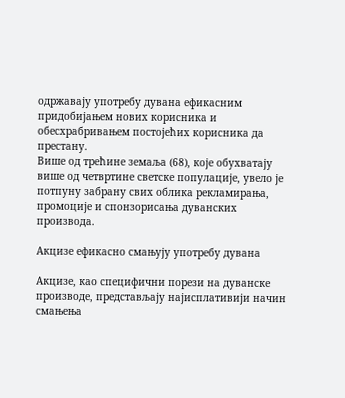одржавају употребу дувана ефикасним придобијањем нових корисника и обесхрабривањем постојећих корисника да престану.
Више од трећине земаља (68), које обухватају више од четвртине светске популације, увело је потпуну забрану свих облика рекламирања, промоције и спонзорисања дуванских производа.

Акцизе ефикасно смањују употребу дувана

Акцизе, као специфични порези на дуванске производе, представљају најисплативији начин смањења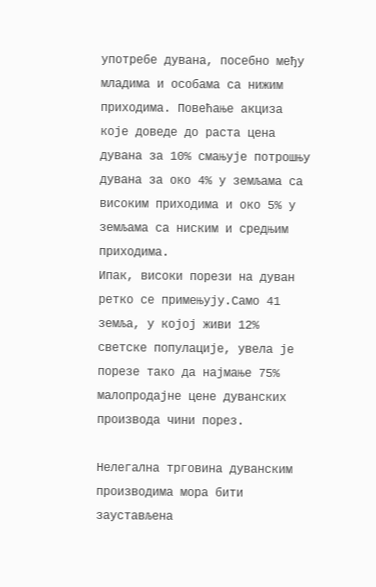употребе дувана, посебно међу младима и особама са нижим приходима. Повећање акциза које доведе до раста цена дувана за 10% смањује потрошњу дувана за око 4% у земљама са високим приходима и око 5% у земљама са ниским и средњим приходима.
Ипак, високи порези на дуван ретко се примењују.Само 41 земља, у којој живи 12% светске популације, увела је порезе тако да најмање 75% малопродајне цене дуванских производа чини порез.

Нелегална трговина дуванским производима мора бити заустављена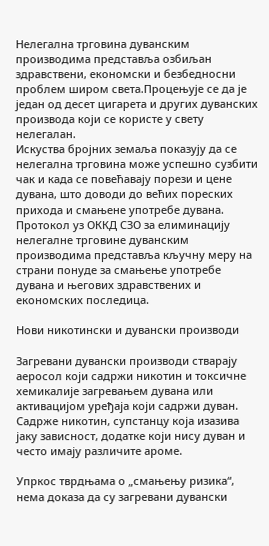Нелегална трговина дуванским производима представља озбиљан здравствени, економски и безбедносни проблем широм света.Процењује се да је један од десет цигарета и других дуванских производа који се користе у свету нелегалан.
Искуства бројних земаља показују да се нелегална трговина може успешно сузбити чак и када се повећавају порези и цене дувана, што доводи до већих пореских прихода и смањене употребе дувана.
Протокол уз ОККД СЗО за елиминацију нелегалне трговине дуванским производима представља кључну меру на страни понуде за смањење употребе дувана и његових здравствених и економских последица.

Нови никотински и дувански производи

Загревани дувански производи стварају аеросол који садржи никотин и токсичне хемикалије загревањем дувана или активацијом уређаја који садржи дуван. Садрже никотин, супстанцу која изазива јаку зависност, додатке који нису дуван и често имају различите ароме.

Упркос тврдњама о „смањењу ризика“, нема доказа да су загревани дувански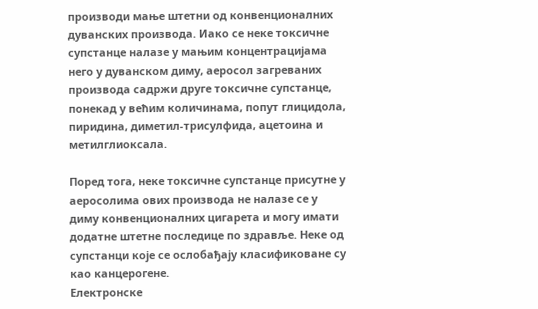производи мање штетни од конвенционалних дуванских производа. Иако се неке токсичне супстанце налазе у мањим концентрацијама него у дуванском диму, аеросол загреваних производа садржи друге токсичне супстанце, понекад у већим количинама, попут глицидола, пиридина, диметил-трисулфида, ацетоина и метилглиоксала.

Поред тога, неке токсичне супстанце присутне у аеросолима ових производа не налазе се у диму конвенционалних цигарета и могу имати додатне штетне последице по здравље. Неке од супстанци које се ослобађају класификоване су као канцерогене.
Електронске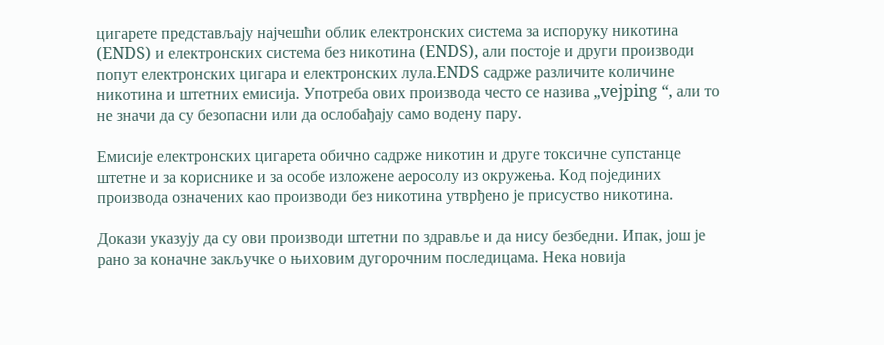цигарете представљају најчешћи облик електронских система за испоруку никотина (ENDS) и електронских система без никотина (ENDS), али постоје и други производи попут електронских цигара и електронских лула.ENDS садрже различите количине никотина и штетних емисија. Употреба ових производа често се назива „vejping “, али то не значи да су безопасни или да ослобађају само водену пару.

Емисије електронских цигарета обично садрже никотин и друге токсичне супстанце штетне и за кориснике и за особе изложене аеросолу из окружења. Код појединих производа означених као производи без никотина утврђено је присуство никотина.

Докази указују да су ови производи штетни по здравље и да нису безбедни. Ипак, још је рано за коначне закључке о њиховим дугорочним последицама. Нека новија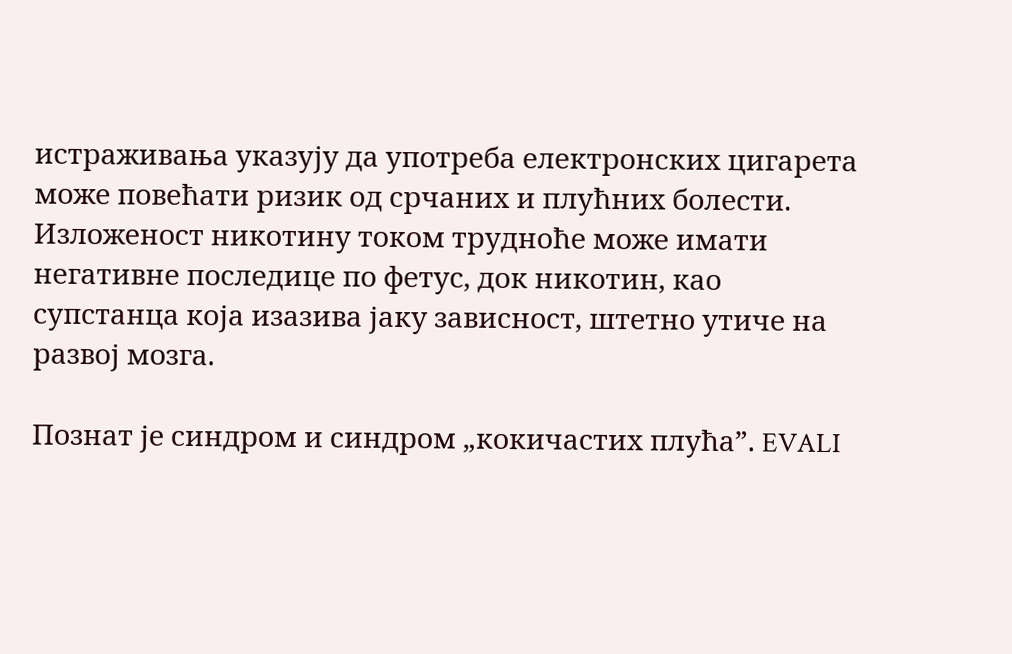истраживања указују да употреба електронских цигарета може повећати ризик од срчаних и плућних болести. Изложеност никотину током трудноће може имати негативне последице по фетус, док никотин, као супстанца која изазива јаку зависност, штетно утиче на развој мозга.

Познат је синдром и синдром „кокичастих плућа”. EVALI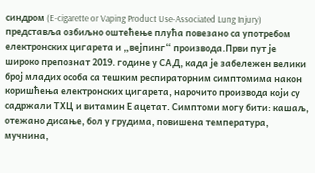синдром (E-cigarette or Vaping Product Use-Associated Lung Injury) представља озбиљно оштећење плућа повезано са употребом електронских цигарета и „вејпинг“ производа.Први пут је широко препознат 2019. године у САД, када је забележен велики број младих особа са тешким респираторним симптомима након коришћења електронских цигарета, нарочито производа који су садржали ТХЦ и витамин Е ацетат. Симптоми могу бити: кашаљ, отежано дисање, бол у грудима, повишена температура, мучнина,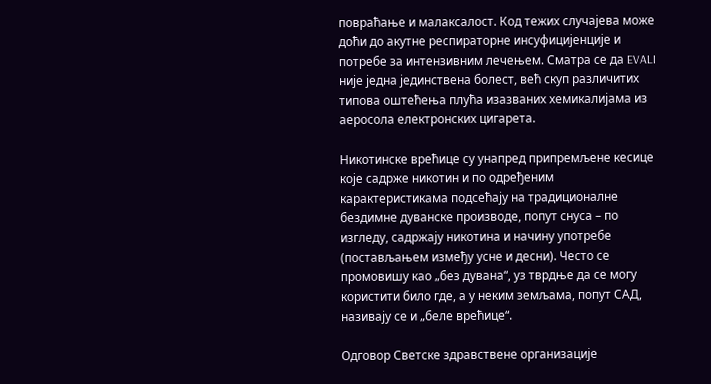повраћање и малаксалост. Код тежих случајева може доћи до акутне респираторне инсуфицијенције и потребе за интензивним лечењем. Сматра се да EVALI  није једна јединствена болест, већ скуп различитих типова оштећења плућа изазваних хемикалијама из аеросола електронских цигарета.

Никотинске врећице су унапред припремљене кесице које садрже никотин и по одређеним карактеристикама подсећају на традиционалне бездимне дуванске производе, попут снуса – по изгледу, садржају никотина и начину употребе (постављањем између усне и десни). Често се промовишу као „без дувана“, уз тврдње да се могу користити било где, а у неким земљама, попут САД, називају се и „беле врећице“.

Одговор Светске здравствене организације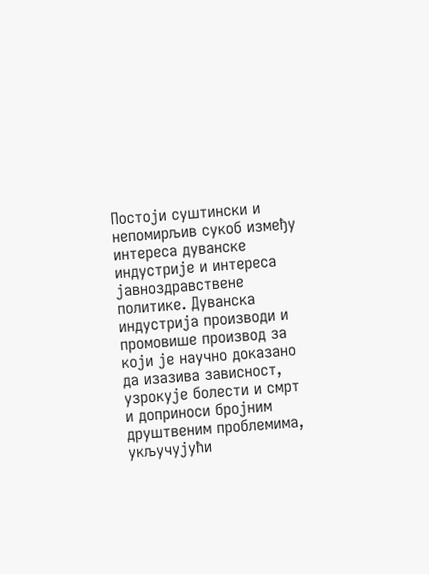Постоји суштински и непомирљив сукоб између интереса дуванске индустрије и интереса јавноздравствене политике. Дуванска индустрија производи и промовише производ за који је научно доказано да изазива зависност, узрокује болести и смрт и доприноси бројним друштвеним проблемима, укључујући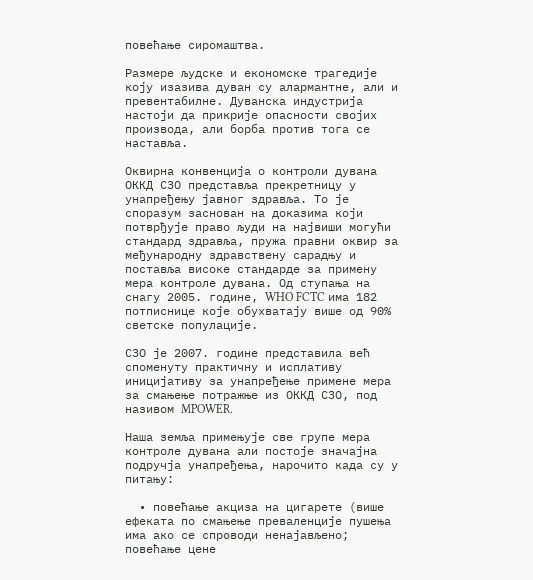повећање сиромаштва.

Размере људске и економске трагедије коју изазива дуван су алармантне, али и превентабилне. Дуванска индустрија настоји да прикрије опасности својих производа, али борба против тога се наставља.

Оквирнa конвенцијa о контроли дувана ОККД СЗО представља прекретницу у унапређењу јавног здравља. То је споразум заснован на доказима који потврђује право људи на највиши могући стандард здравља, пружа правни оквир за међународну здравствену сарадњу и поставља високе стандарде за примену мера контроле дувана. Од ступања на снагу 2005. године, WHO FCTC има 182 потписнице које обухватају више од 90% светске популације.

СЗО је 2007. године представила већ споменуту практичну и исплативу иницијативу за унапређење примене мера за смањење потражње из ОККД СЗО, под називом MPOWER.

Наша земља примењује све групе мера контроле дувана али постоје значајна подручја унапређења, нарочито када су у питању:

  • повећање акциза на цигарете (више ефеката по смањење преваленције пушења има ако се спроводи ненајављено; повећање цене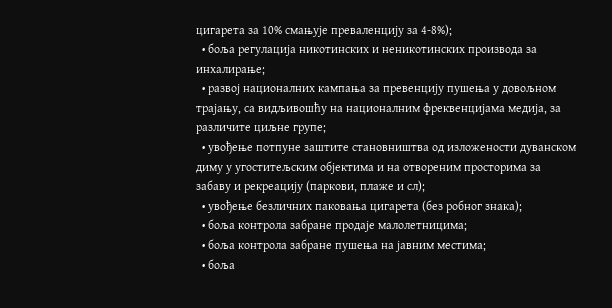цигарета за 10% смањује преваленцију за 4-8%);
  • боља регулација никотинских и неникотинских производа за инхалирање;
  • развој националних кампања за превенцију пушења у довољном трајању, са видљивошћу на националним фреквенцијама медија, за различите циљне групе;
  • увођење потпуне заштите становништва од изложености дуванском диму у угоститељским објектима и на отвореним просторима за забаву и рекреацију (паркови, плаже и сл);
  • увођење безличних паковања цигарета (без робног знака);
  • боља контрола забране продаје малолетницима;
  • боља контрола забране пушења на јавним местима;
  • боља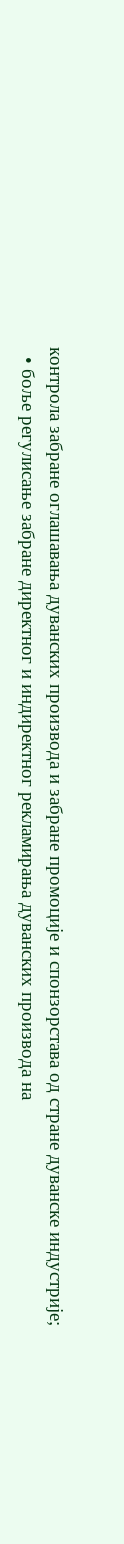контрола забране оглашавања дуванских производа и забране промоције и спонзорстава од стране дуванске индустрије;
  • боље регулисање забране директног и индиректног рекламирања дуванских производа на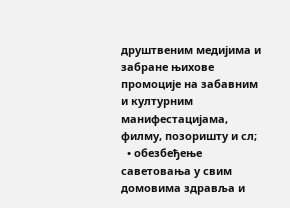друштвеним медијима и забране њихове промоције на забавним и културним манифестацијама, филму, позоришту и сл;
  • обезбеђење саветовања у свим домовима здравља и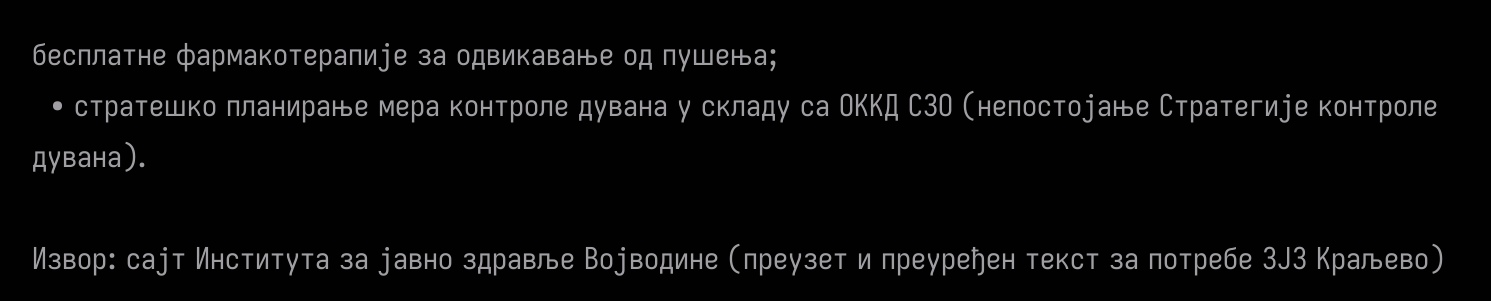бесплатне фармакотерапије за одвикавање од пушења;
  • стратешко планирање мера контроле дувана у складу са ОККД СЗО (непостојање Стратегије контроле дувана).

Извор: сајт Института за јавно здравље Војводине (преузет и преуређен текст за потребе ЗЈЗ Краљево)